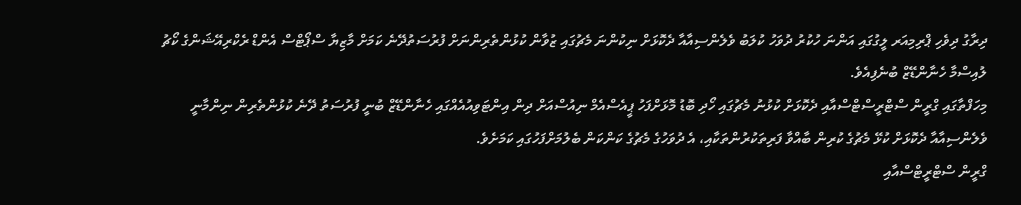ދިރާގު ދިވެހި ޕްރިމިއަރ ލީގުގައި އަންނަ ހުކުރު ދުވަހު ކުލަބު ވެލެންސިއާއާ ދެކޮޅަށް ނިކުންނަ މެޗުގައި ޒުވާން ކުޅުންތެރިންނަށް ފުރުސަތުދޭނެ ކަމަށް މާޒިޔާ ސްޕޯޓްސް އެންޑް ރެކްރިއޭޝަންގެ ކޯޗު ލުއިސްމާ ހެނާންޑޭޒް ބުނެފިއެވެ.
މިހަފްތާގައި ގްރީން ސްޓްރީސްޓްސްއާއި ދެކޮޅަށް ކުޅުނު މެޗުގައި ހޯދި ބޮޑު މޮޅަށްފަހު ޕީއެސްއެމް ނިއުސްއަށް ދިން އިންޓަވިއުއެއްގައި ހެނާންޑޭޒް ބުނީ ފުރުސަތު ދޭނެ ކުޅުންތެރިން ނިންމާނީ ވެލެންސިއާއާ ދެކޮޅަށް ކުޅޭ މެޗުގެ ކުރިން ބާއްވާ ފަރިތަކުރުންތަކާއި، އެ ދުވަހުގެ މެޗުގެ ކަންކަން ބެލުމަށްފަހުގައި ކަމަށެވެ.
ގްރީން ސްޓްރީޓްސްއާއި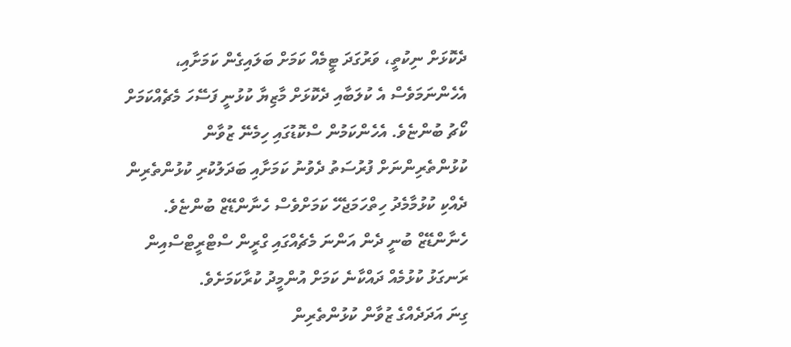ދެކޮޅަށް ނިކުތީ، ވަރުގަދަ ޓީމެއް ކަމަށް ބަލައިގެން ކަމަށާއި، އެހެންނަމަވެސް އެ ކުލަބާއި ދެކޮޅަށް މާޒިޔާ ކުޅުނީ ފަސޭހަ މެޗެއްކަމަށް ކޯޗު ބުންޏެވެ. އެހެންކަމުން ސްކޮޑުގައި ހިމެނޭ ޒުވާން ކުޅުންތެރިންނަށް ފުރުސަތު ދެވުނު ކަމަށާއި ބަދަލުކުރި ކުޅުންތެރިން ދެއްކި ކުޅުމާމެދު ހިތްހަމަޖެހޭ ކަމަށްވެސް ހެނާންޑޭޒް ބުންޏެވެ. ހެނާންޑޭޒް ބުނީ ދެން އަންނަ މެޗެއްގައި ގްރީން ސްޓްރީޓްސްއިން ރަނގަޅު ކުޅުމެއް ދައްކާނެ ކަމަށް އުންމީދު ކުރާކަމަށެވެ.
ގިނަ އަދަދެއްގެ ޒުވާން ކުޅުންތެރިން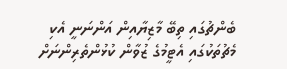ބެންޗުގައި ތިބޭ މާޒިޔާއިން އަންނަނީ އެކި މެޗުތަކުގައި އެޓީމުގެ ޒުވާން ކުޅުންތެރިންނަށް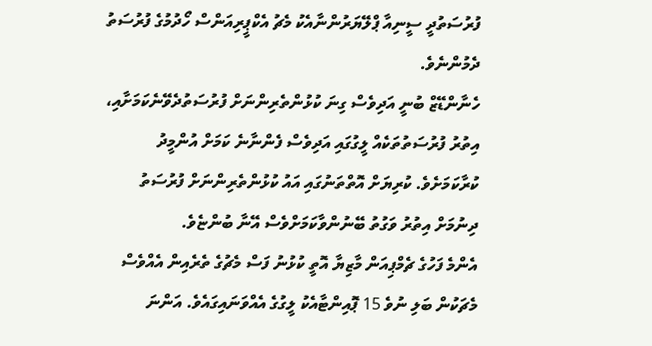ފުރުސަތުދީ ސީނިއާ ޕްލޭޔަރުންނާއެކު މެޗު އެކްޕީރިއަންސް ހޯދުމުގެ ފުރުސަތު ދެމުންނެވެ.
ހެނާންޑޭޒް ބުނީ އަދިވެސް ގިނަ ކުޅުންތެރިންނަށް ފުރުސަތުދެވޭނެކަމަށާއި، އިތުރު ފުރުސަތުތަކެއް ލީގުގައި އަދިވެސް ފެންނާނެ ކަމަށް އުންމީދު ކުރާކަމަށެވެ. ކުރިޔަށް އޮތްތަނުގައި އައު ކުޅުންތެރިންނަށް ފުރުސަތު ދިނުމަށް އިތުރު ވަގުތު ބޭނުންވާކަމަށްވެސް އޭނާ ބުންޏެވެ.
އެންމެ ފަހުގެ ޗެމްޕިއަން މާޒިޔާ އޮތީ ކުޅުނު ފަސް މެޗުގެ ތެރެއިން އެއްވެސް މެޗަކުން ބަލި ނުވެ 15 ޕޮއިންޓާއެކު ލީގުގެ އެއްވަނައިގައެވެ. އަންނަ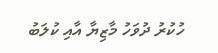ހުކުރު ދުވަހު މާޒިޔާ އާއި ކުލަބު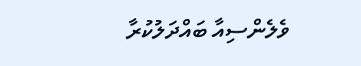ވެލެންސިއާ ބައްދަލުކުރާ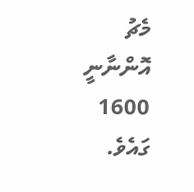މެޗު އޮންނާނީ 1600 ގައެވެ.